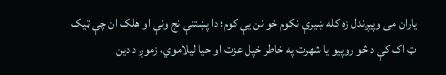یاران می وپیږندل زه کله ښیرې نکوم خو نن یې کوم؛ دا پښتنې نج ونې او هلک ان چې ټیک ټ اک کې د څو روپیو یا شهرت په خاطر خپل عزت او حیا لیلاموي، زموږ د دین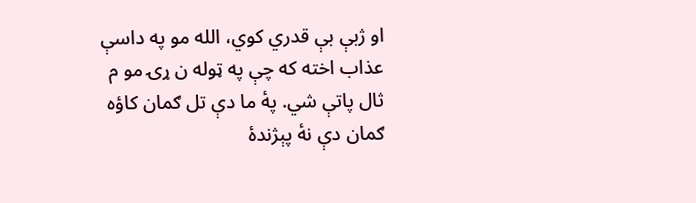او ژبې بې قدري کوي، الله مو په داسې عذاب اخته که چې په ټوله ن ړۍ مو م ثال پاتې شي. پۀ ما دې تل ګمان کاؤه ګمان دې نۀ پېژندۀ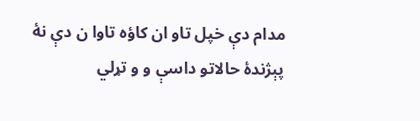مدام دې خپل تاو ان کاؤه تاوا ن دې نۀ پېژندۀ حالاتو داسې و و تړلي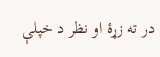در ته زړۀ او نظر د خپلې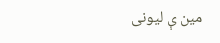مين ې ليونی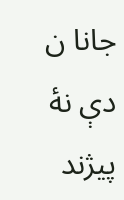جانا ن دې نۀ پیژند